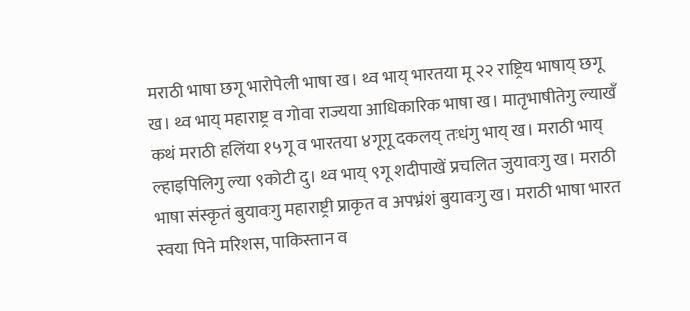मराठी भाषा छगू भारोपेली भाषा ख। थ्व भाय् भारतया मू २२ राष्ट्रिय भाषाय् छगू ख। थ्व भाय् महाराष्ट्र व गोवा राज्यया आधिकारिक भाषा ख। मातृभाषीतेगु ल्याखँ कथं मराठी हलिंया १५गू व भारतया ४गूगू दकलय् तःधंगु भाय् ख। मराठी भाय् ल्हाइपिलिगु ल्या ९कोटी दु। थ्व भाय् ९गू शदीपाखें प्रचलित जुयावःगु ख। मराठी भाषा संस्कृतं बुयावःगु महाराष्ट्री प्राकृत व अपभ्रंशं बुयावःगु ख। मराठी भाषा भारत स्वया पिने मरिशस, पाकिस्तान व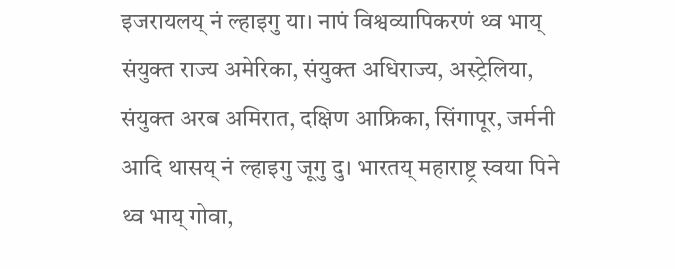इजरायलय् नं ल्हाइगु या। नापं विश्वव्यापिकरणं थ्व भाय् संयुक्त राज्य अमेरिका, संयुक्त अधिराज्य, अस्ट्रेलिया, संयुक्त अरब अमिरात, दक्षिण आफ्रिका, सिंगापूर, जर्मनी आदि थासय् नं ल्हाइगु जूगु दु। भारतय् महाराष्ट्र स्वया पिने थ्व भाय् गोवा,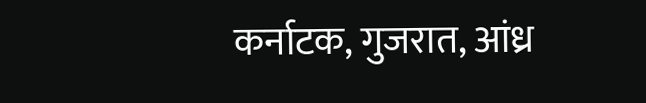कर्नाटक, गुजरात, आंध्र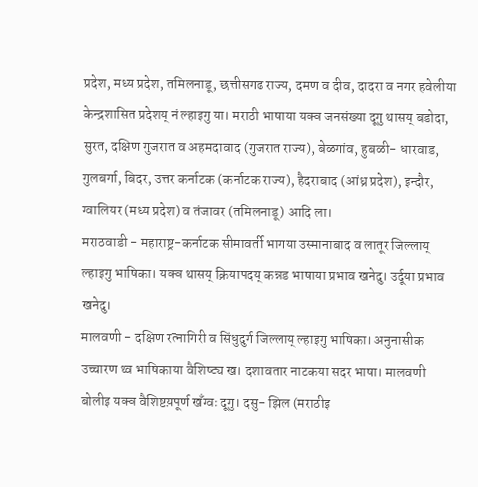प्रदेश, मध्य प्रदेश, तमिलनाडू, छत्तीसगढ राज्य, दमण व दीव, दादरा व नगर हवेलीया केन्द्रशासित प्रदेशय् नं ल्हाइगु या। मराठी भाषाया यक्व जनसंख्या दूगु थासय् बडोदा, सुरत, दक्षिण गुजरात व अहमदावाद (गुजरात राज्य), बेळगांव, हुबळी- धारवाड, गुलबर्गा, बिदर, उत्तर कर्नाटक (कर्नाटक राज्य), हैदराबाद (आंध्र प्रदेश), इन्दौर, ग्वालियर (मध्य प्रदेश) व तंजावर (तमिलनाडू) आदि ला।
मराठवाडी - महाराष्ट्र-कर्नाटक सीमावर्ती भागया उस्मानाबाद व लातूर जिल्लाय् ल्हाइगु भाषिका। यक्व थासय् क्रियापदय् कन्नड भाषाया प्रभाव खनेदु। उर्दूया प्रभाव खनेदु।
मालवणी - दक्षिण रत्नागिरी व सिंधुदुर्ग जिल्लाय् ल्हाइगु भाषिका। अनुनासीक उच्चारण थ्व भाषिकाया वैशिष्ट्य ख। दशावतार नाटकया सदर भाषा। मालवणी बोलीइ यक्व वैशिष्टय़पूर्ण खँग्वः दूगु। दसु- झिल (मराठीइ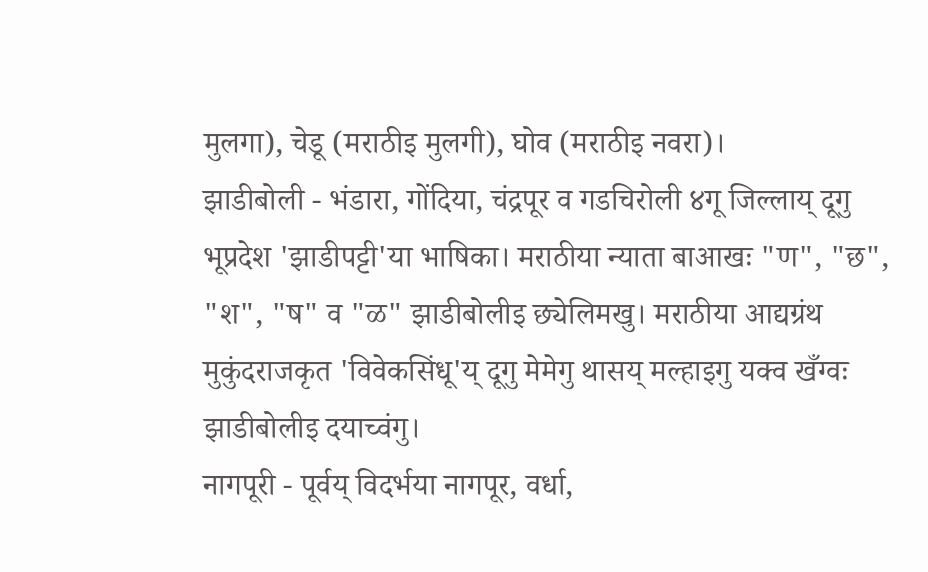मुलगा), चेडू (मराठीइ मुलगी), घोव (मराठीइ नवरा)।
झाडीबोली - भंडारा, गोंदिया, चंद्रपूर व गडचिरोली ४गू जिल्लाय् दूगु भूप्रदेश 'झाडीपट्टी'या भाषिका। मराठीया न्याता बाआखः "ण", "छ", "श", "ष" व "ळ" झाडीबोलीइ छ्येलिमखु। मराठीया आद्यग्रंथ मुकुंदराजकृत 'विवेकसिंधू'य् दूगु मेमेगु थासय् मल्हाइगु यक्व खँग्वः झाडीबोलीइ दयाच्वंगु।
नागपूरी - पूर्वय् विदर्भया नागपूर, वर्धा,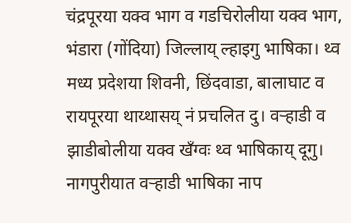चंद्रपूरया यक्व भाग व गडचिरोलीया यक्व भाग, भंडारा (गोंदिया) जिल्लाय् ल्हाइगु भाषिका। थ्व मध्य प्रदेशया शिवनी, छिंदवाडा, बालाघाट व रायपूरया थाय्थासय् नं प्रचलित दु। वऱ्हाडी व झाडीबोलीया यक्व खँग्वः थ्व भाषिकाय् दूगु। नागपुरीयात वऱ्हाडी भाषिका नाप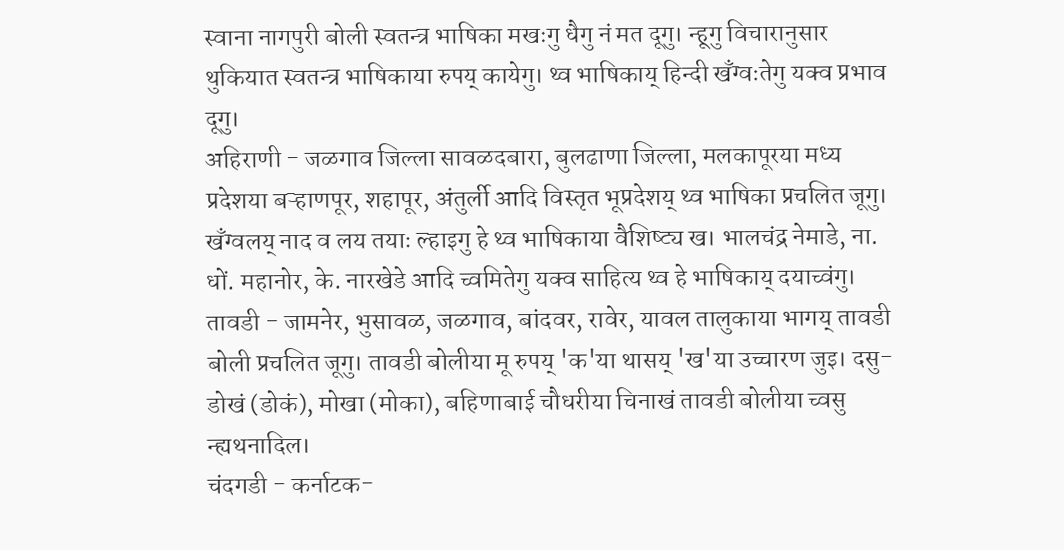स्वाना नागपुरी बोली स्वतन्त्र भाषिका मखःगु धैगु नं मत दूगु। न्हूगु विचारानुसार थुकियात स्वतन्त्र भाषिकाया रुपय् कायेगु। थ्व भाषिकाय् हिन्दी खँग्वःतेगु यक्व प्रभाव दूगु।
अहिराणी - जळगाव जिल्ला सावळदबारा, बुलढाणा जिल्ला, मलकापूरया मध्य प्रदेशया बऱ्हाणपूर, शहापूर, अंतुर्ली आदि विस्तृत भूप्रदेशय् थ्व भाषिका प्रचलित जूगु। खँग्वलय् नाद व लय तयाः ल्हाइगु हे थ्व भाषिकाया वैशिष्ट्य ख। भालचंद्र नेमाडे, ना. धों. महानोर, के. नारखेडे आदि च्वमितेगु यक्व साहित्य थ्व हे भाषिकाय् दयाच्वंगु।
तावडी - जामनेर, भुसावळ, जळगाव, बांदवर, रावेर, यावल तालुकाया भागय् तावडी बोली प्रचलित जूगु। तावडी बोलीया मू रुपय् 'क'या थासय् 'ख'या उच्चारण जुइ। दसु- डोखं (डोकं), मोखा (मोका), बहिणाबाई चौधरीया चिनाखं तावडी बोलीया च्वसु न्ह्यथनादिल।
चंदगडी - कर्नाटक-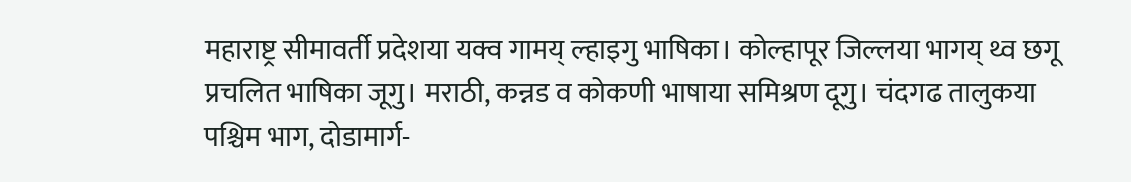महाराष्ट्र सीमावर्ती प्रदेशया यक्व गामय् ल्हाइगु भाषिका। कोल्हापूर जिल्लया भागय् थ्व छगू प्रचलित भाषिका जूगु। मराठी, कन्नड व कोकणी भाषाया समिश्रण दूगु। चंदगढ तालुकया पश्चिम भाग, दोडामार्ग-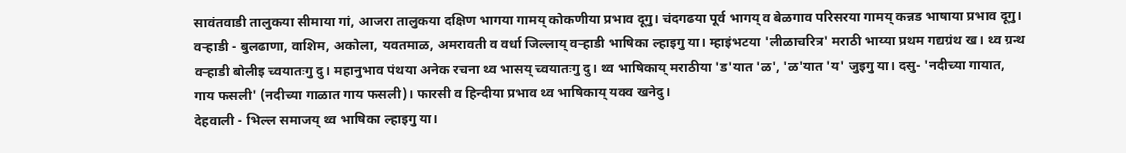सावंतवाडी तालुकया सीमाया गां, आजरा तालुकया दक्षिण भागया गामय् कोकणीया प्रभाव दूगु। चंदगढया पूर्व भागय् व बेळगाव परिसरया गामय् कन्नड भाषाया प्रभाव दूगु।
वऱ्हाडी - बुलढाणा, वाशिम, अकोला, यवतमाळ, अमरावती व वर्धा जिल्लाय् वऱ्हाडी भाषिका ल्हाइगु या। म्हाइंभटया 'लीळाचरित्र' मराठी भाय्या प्रथम गद्यग्रंथ ख। थ्व ग्रन्थ वऱ्हाडी बोलीइ च्वयातःगु दु। महानुभाव पंथया अनेक रचना थ्व भासय् च्वयातःगु दु। थ्व भाषिकाय् मराठीया 'ड'यात 'ळ', 'ळ'यात 'य' जुइगु या। दसु- 'नदीच्या गायात, गाय फसली' (नदीच्या गाळात गाय फसली)। फारसी व हिन्दीया प्रभाव थ्व भाषिकाय् यक्व खनेदु।
देहवाली - भिल्ल समाजय् थ्व भाषिका ल्हाइगु या।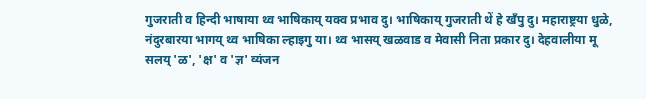गुजराती व हिन्दी भाषाया थ्व भाषिकाय् यक्व प्रभाव दु। भाषिकाय् गुजराती थें हे खँपु दु। महाराष्ट्रया धुळे, नंदुरबारया भागय् थ्व भाषिका ल्हाइगु या। थ्व भासय् खळवाड व मेवासी निता प्रकार दु। देहवालीया मू सलय् 'ळ', 'क्ष' व 'ज्ञ' व्यंजन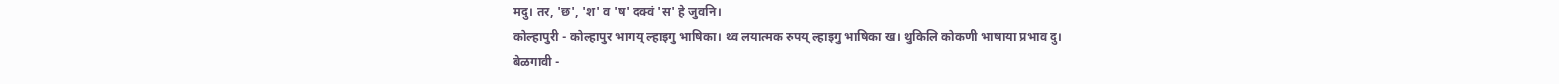मदु। तर, 'छ', 'श' व 'ष' दक्वं 'स' हे जुवनि।
कोल्हापुरी - कोल्हापुर भागय् ल्हाइगु भाषिका। थ्व लयात्मक रुपय् ल्हाइगु भाषिका ख। थुकिलि कोकणी भाषाया प्रभाव दु।
बेळगावी -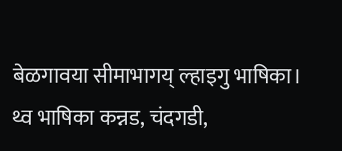बेळगावया सीमाभागय् ल्हाइगु भाषिका। थ्व भाषिका कन्नड, चंदगडी,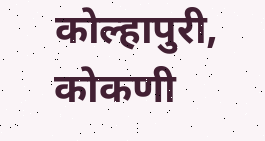कोल्हापुरी, कोकणी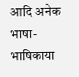आदि अनेक भाषा-भाषिकाया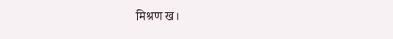मिश्रण ख।